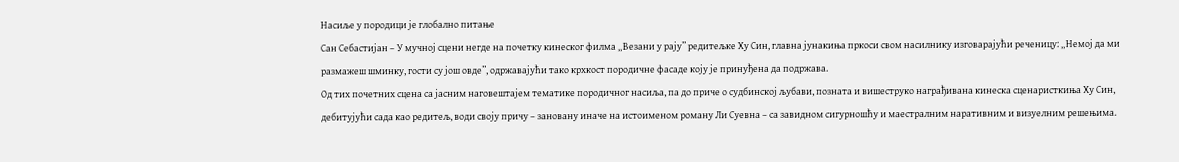Насиље у породици је глобално питање
Сан Себастијан – У мучној сцени негде на почетку кинеског филма „Везани у рају” редитељке Ху Син, главна јунакиња пркоси свом насилнику изговарајући реченицу: „Немој да ми размажеш шминку, гости су још овде”, одржавајући тако крхкост породичне фасаде коју је принуђена да подржава.
Од тих почетних сцена са јасним наговештајем тематике породичног насиља, па до приче о судбинској љубави, позната и вишеструко награђивана кинеска сценаристкиња Ху Син, дебитујући сада као редитељ, води своју причу – зановану иначе на истоименом роману Ли Суевна – са завидном сигурношћу и маестралним наративним и визуелним решењима.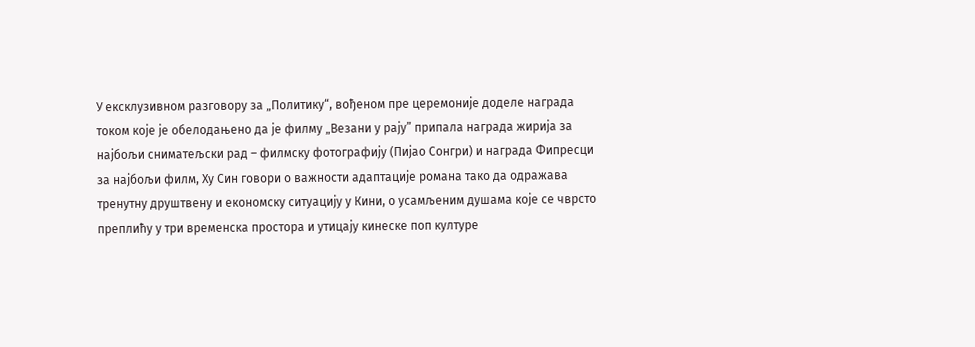У ексклузивном разговору за „Политику“, вођеном пре церемоније доделе награда током које је обелодањено да је филму „Везани у рају” припала награда жирија за најбољи сниматељски рад – филмску фотографију (Пијао Сонгри) и награда Фипресци за најбољи филм, Ху Син говори о важности адаптације романа тако да одражава тренутну друштвену и економску ситуацију у Кини, о усамљеним душама које се чврсто преплићу у три временска простора и утицају кинеске поп културе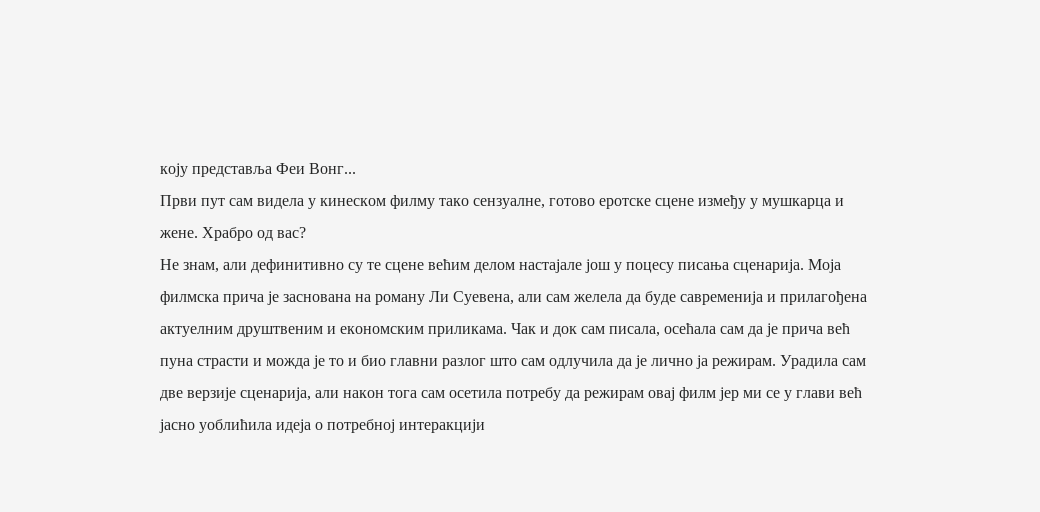коју представља Феи Вонг...
Први пут сам видела у кинеском филму тако сензуалне, готово еротске сцене између у мушкарца и жене. Храбро од вас?
Не знам, али дефинитивно су те сцене већим делом настајале још у поцесу писања сценарија. Моја филмска прича је заснована на роману Ли Суевена, али сам желела да буде савременија и прилагођена актуелним друштвеним и економским приликама. Чак и док сам писала, осећала сам да је прича већ пуна страсти и можда је то и био главни разлог што сам одлучила да је лично ја режирам. Урадила сам две верзије сценарија, али након тога сам осетила потребу да режирам овај филм јер ми се у глави већ јасно уоблићила идеја о потребној интеракцији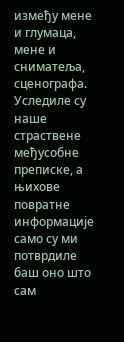између мене и глумаца, мене и сниматеља, сценографа. Уследиле су наше страствене међусобне преписке, а њихове повратне информације само су ми потврдиле баш оно што сам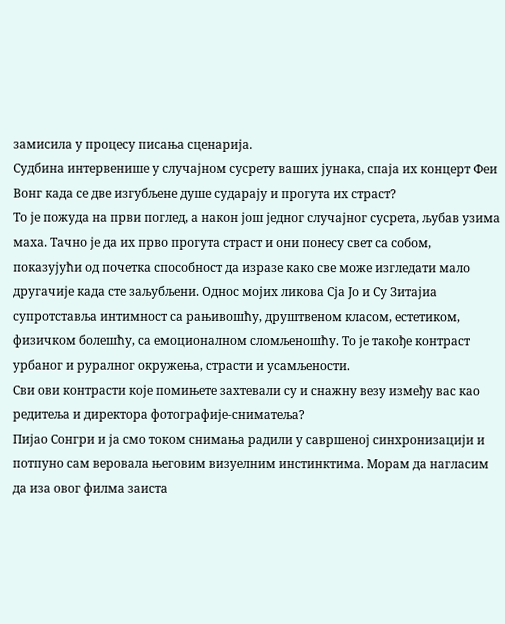замисила у процесу писања сценарија.
Судбина интервенише у случајном сусрету ваших јунака, спаја их концерт Феи Вонг када се две изгубљене душе сударају и прогута их страст?
То је пожуда на први поглед, а након још једног случајног сусрета, љубав узима маха. Тачно је да их прво прогута страст и они понесу свет са собом, показујући од почетка способност да изразе како све може изгледати мало другачије када сте заљубљени. Однос мојих ликова Сја Јо и Су Зитајиа супротставља интимност са рањивошћу, друштвеном класом, естетиком, физичком болешћу, са емоционалном сломљеношћу. То је такође контраст урбаног и руралног окружења, страсти и усамљености.
Сви ови контрасти које помињете захтевали су и снажну везу између вас као редитеља и директора фотографије-сниматеља?
Пијао Сонгри и ја смо током снимања радили у савршеној синхронизацији и потпуно сам веровала његовим визуелним инстинктима. Морам да нагласим да иза овог филма заиста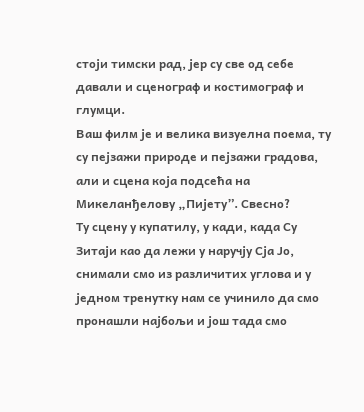стоји тимски рад, јер су све од себе давали и сценограф и костимограф и глумци.
Ваш филм је и велика визуелна поема, ту су пејзажи природе и пејзажи градова, али и сцена која подсећа на Микеланђелову „Пијету”. Свесно?
Ту сцену у купатилу, у кади, када Су Зитаји као да лежи у наручју Сја Јо, снимали смо из различитих углова и у једном тренутку нам се учинило да смо пронашли најбољи и још тада смо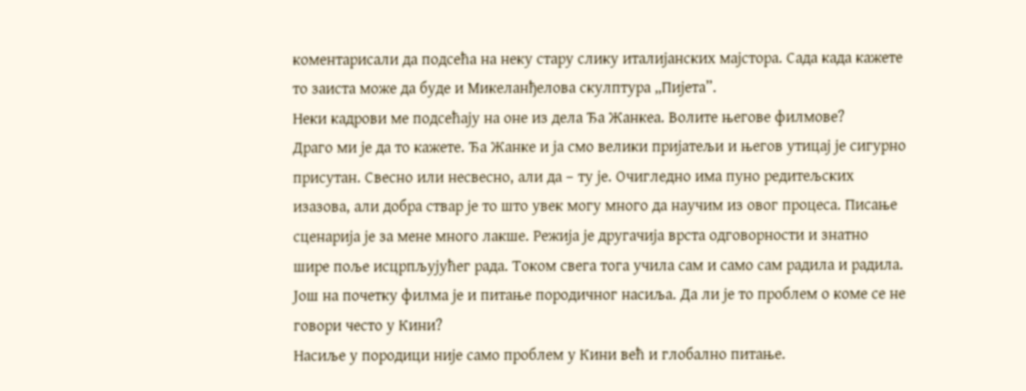коментарисали да подсећа на неку стару слику италијанских мајстора. Сада када кажете то заиста може да буде и Микеланђелова скулптура „Пијета”.
Неки кадрови ме подсећају на оне из дела Ђа Жанкеа. Волите његове филмове?
Драго ми је да то кажете. Ђа Жанке и ја смо велики пријатељи и његов утицај је сигурно присутан. Свесно или несвесно, али да – ту је. Очигледно има пуно редитељских изазова, али добра ствар је то што увек могу много да научим из овог процеса. Писање сценарија је за мене много лакше. Режија је другачија врста одговорности и знатно шире поље исцрпљујућег рада. Током свега тога учила сам и само сам радила и радила.
Још на почетку филма је и питање породичног насиља. Да ли је то проблем о коме се не говори често у Кини?
Насиље у породици није само проблем у Кини већ и глобално питање.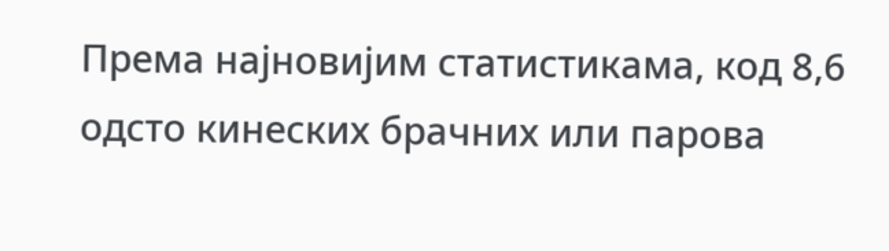Према најновијим статистикама, код 8,6 одсто кинеских брачних или парова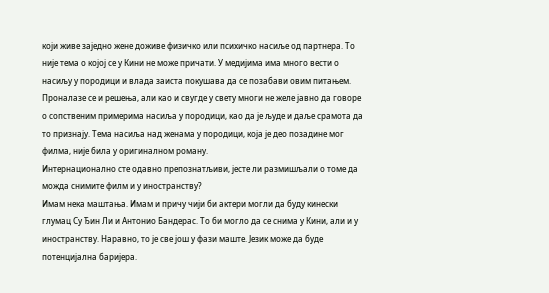који живе заједно жене доживе физичко или психичко насиље од партнера. То није тема о којој се у Кини не може причати. У медијима има много вести о насиљу у породици и влада заиста покушава да се позабави овим питањем. Проналазе се и решења, али као и свугде у свету многи не желе јавно да говоре о сопственим примерима насиља у породици, као да је људе и даље срамота да то признају. Тема насиља над женама у породици, која је део позадине мог филма, није била у оригиналном роману.
Интернационално сте одавно препознатљиви, јесте ли размишљали о томе да можда снимите филм и у иностранству?
Имам нека маштања. Имам и причу чији би актери могли да буду кинески глумац Су Ђин Ли и Антонио Бандерас. То би могло да се снима у Кини, али и у иностранству. Наравно, то је све још у фази маште. Језик може да буде потенцијална баријера.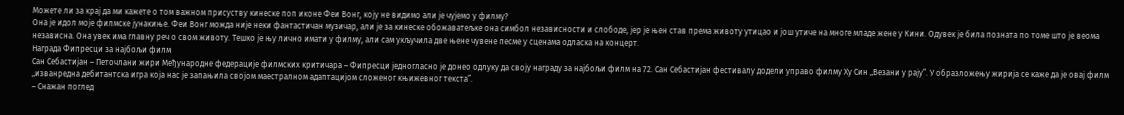Можете ли за крај да ми кажете о том важном присуству кинеске поп иконе Феи Вонг, коју не видимо али је чујемо у филму?
Она је идол моје филмске јунакиње. Феи Вонг можда није неки фантастичан музичар, али је за кинеске обожаватељке она симбол независности и слободе, јер је њен став према животу утицао и још утиче на многе младе жене у Кини. Одувек је била позната по томе што је веома независна. Она увек има главну реч о свом животу. Тешко је њу лично имати у филму, али сам укључила две њене чувене песме у сценама одласка на концерт.
Награда Фипресци за најбољи филм
Сан Себастијан – Петочлани жири Међународне федерације филмских критичара – Фипресци једногласно је донео одлуку да своју награду за најбољи филм на 72. Сан Себастијан фестивалу додели управо филму Ху Син „Везани у рају”. У образложењу жирија се каже да је овај филм „изванредна дебитантска игра која нас је запањила својом маестралном адаптацијом сложеног књижевног текста”.
– Снажан поглед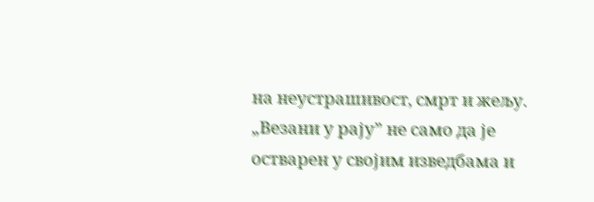на неустрашивост, смрт и жељу. „Везани у рају” не само да је остварен у својим изведбама и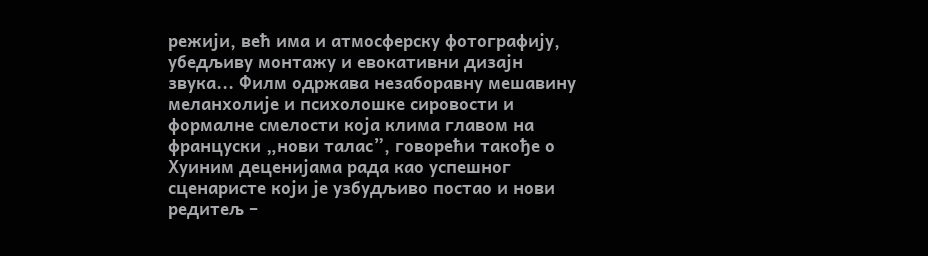режији, већ има и атмосферску фотографију, убедљиву монтажу и евокативни дизајн звука... Филм одржава незаборавну мешавину меланхолије и психолошке сировости и формалне смелости која клима главом на француски „нови талас”, говорећи такође о Хуиним деценијама рада као успешног сценаристе који је узбудљиво постао и нови редитељ –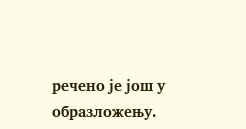речено је још у образложењу.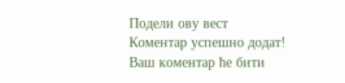Подели ову вест
Комeнтар успeшно додат!
Ваш комeнтар ћe бити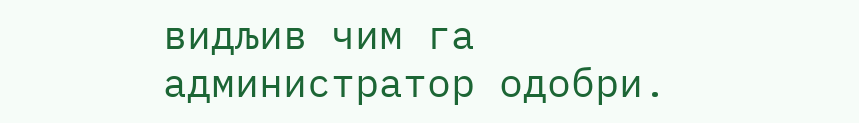видљив чим га администратор одобри.